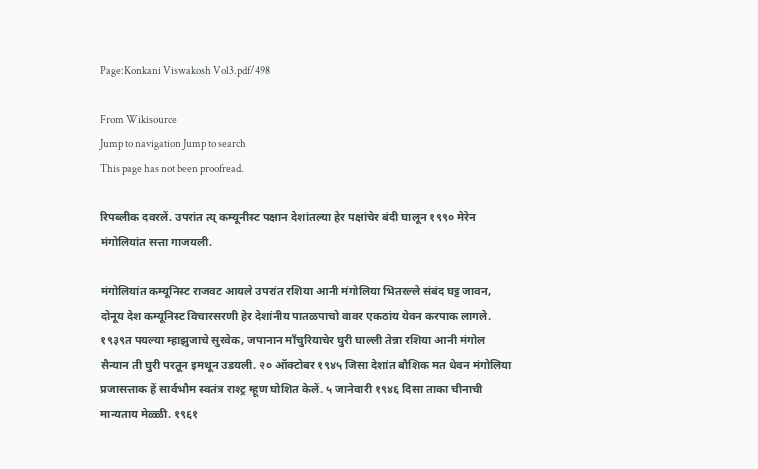Page:Konkani Viswakosh Vol3.pdf/498

From Wikisource
Jump to navigation Jump to search
This page has not been proofread.

रिपब्लीक दवरलें. उपरांत त्य् कम्यूनीस्ट पक्षान देशांतल्या हेर पक्षांचेर बंदी घालून १९९० मेरेन मंगोलियांत सत्ता गाजयली.

मंगोलियांत कम्यूनिस्ट राजवट आयले उपरांत रशिया आनी मंगोलिया भितरल्ले संबंद घट्ट जावन, दोनूय देश कम्यूनिस्ट विचारसरणी हेर देशांनीय पातळपाचो वावर एकठांय येवन करपाक लागले. १९३९त पयल्या म्हाझुजाचे सुरवेक, जपानान माँचुरियाचेर घुरी घाल्ली तेन्ना रशिया आनी मंगोल सैन्यान ती घुरी परतून इमथून उडयली. २० ऑक्टोबर १९४५ जिसा देशांत बौशिक मत धेवन मंगोलिया प्रजासत्ताक हें सार्वभौम स्वतंत्र राश्ट्र म्हूण घोशित केलें. ५ जानेवारी १९४६ दिसा ताका चीनाची मान्यताय मेळ्ळी. १९६१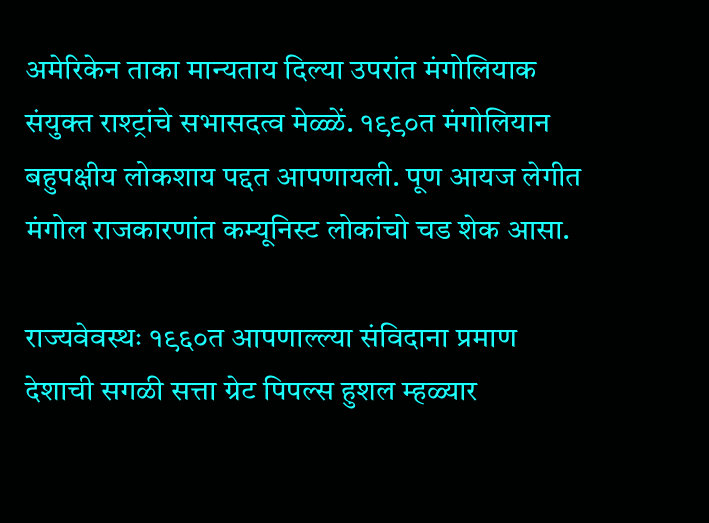अमेरिकेन ताका मान्यताय दिल्या उपरांत मंगोलियाक संयुक्त राश्ट्रांचे सभासदत्व मेळ्ळें. १९९०त मंगोलियान बहुपक्षीय लोकशाय पद्दत आपणायली. पूण आयज लेगीत मंगोल राजकारणांत कम्यूनिस्ट लोकांचो चड शेक आसा.

राज्यवेवस्थः १९६०त आपणाल्ल्या संविदाना प्रमाण देशाची सगळी सत्ता ग्रेट पिपल्स हुशल म्हळ्यार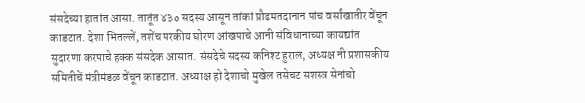संसदेच्या हातांत आसा. तातूंत ४३० सदस्य आसून तांकां प्रौढमतदानान पांच वर्सांखातीर वेंचून काडटात. देशा भितल्लें, तशेंच परकीय घोरण आंखपाचे आनी संविधानाच्या कायद्यांत सुदारणा करपाचे हक्क संसदेक आसात. संसदेचे सदस्य कनिश्ट हुराल, अध्यक्ष नी प्रशासकीय समितीचें मंत्रीमंडळ वेंचून काडटात. अध्याक्ष हो देशाचो मुखेल तसेचट सशस्त्र सेनांचो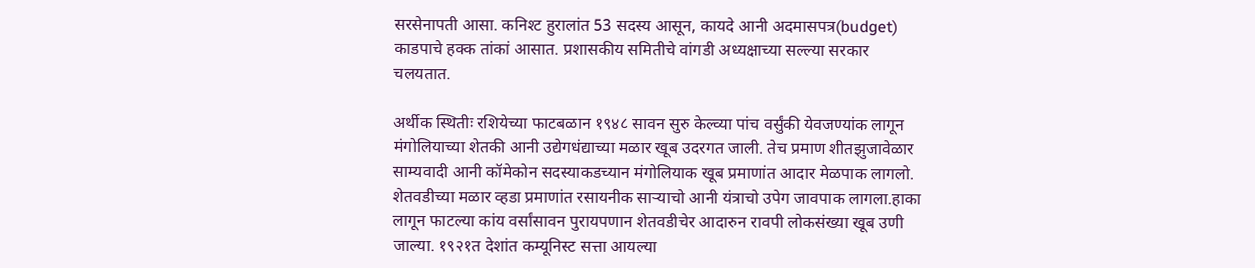सरसेनापती आसा. कनिश्ट हुरालांत 53 सदस्य आसून, कायदे आनी अदमासपत्र(budget) काडपाचे हक्क तांकां आसात. प्रशासकीय समितीचे वांगडी अध्यक्षाच्या सल्ल्या सरकार चलयतात.

अर्थीक स्थितीः रशियेच्या फाटबळान १९४८ सावन सुरु केल्व्या पांच वर्सुंकी येवजण्यांक लागून मंगोलियाच्या शेतकी आनी उद्येगधंद्याच्या मळार खूब उदरगत जाली. तेच प्रमाण शीतझुजावेळार साम्यवादी आनी कॉमेकोन सदस्याकडच्यान मंगोलियाक खूब प्रमाणांत आदार मेळपाक लागलो. शेतवडीच्या मळार व्हडा प्रमाणांत रसायनीक साऱ्याचो आनी यंत्राचो उपेग जावपाक लागला.हाका लागून फाटल्या कांय वर्सांसावन पुरायपणान शेतवडीचेर आदारुन रावपी लोकसंख्या खूब उणी जाल्या. १९२१त देशांत कम्यूनिस्ट सत्ता आयल्या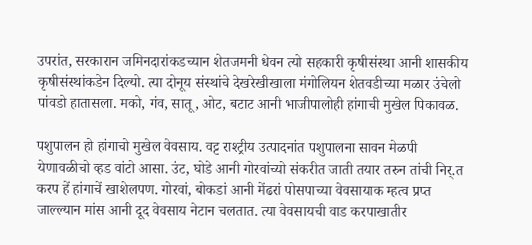उपरांत, सरकारान जमिनदारांकडच्यान शेतजमनी धेवन त्यो सहकारी कृषीसंस्था आनी शासकीय कृषीसंस्थांकडेन दिल्यो. त्या दोनूय संस्थांचे देखरेखीखाला मंगोलियन शेतवडीच्या मळार उंचेलो पांवडो हातासला. मको, गंव, सातू, ओट, बटाट आनी भाजीपालोही हांगाची मुखेल पिकावळ.

पशुपालन हो हांगाचो मुखेल वेवसाय. वट्ट राश्ट्रीय उत्पादनांत पशुपालना सावन मेळपी येणावळीचो व्हड वांटो आसा. उंट, घोडे आनी गोरवांच्यो संकरीत जाती तयार तरुन तांची निर्.त करप हें हांगाचें खाशेलपण. गोरवां, बोकडां आनी मेंढरां पोसपाच्या वेवसायाक म्हत्व प्रप्त जाल्ल्यान मांस आनी दूद वेवसाय नेटान चलतात. त्या वेवसायची वाड करपाखातीर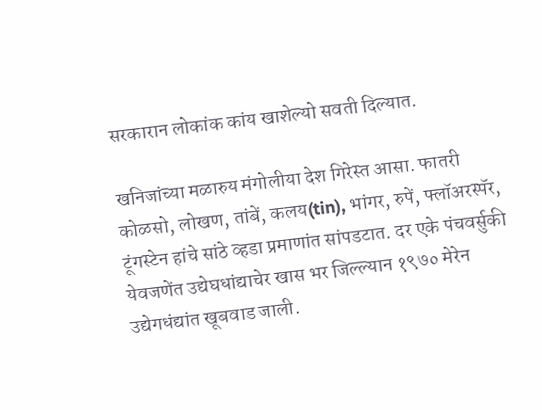सरकारान लोकांक कांय खाशेल्यो सवती दिल्यात.

खनिजांच्या मळारुय मंगोलीया देश गिरेस्त आसा. फातरी कोळसो, लोखण, तांबें, कलय(tin), भांगर, रुपें, फ्लॉअरस्पॅर, टूंगस्टेन हांचे सांठे व्हडा प्रमाणांत सांपडटात. दर एके पंचवर्सुकी येवजणेंत उद्येघधांद्याचेर खास भर जिल्ल्यान १९७० मेरेन उद्येगधंद्यांत खूबवाड जाली.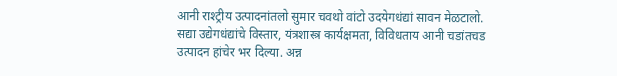आनी राश्ट्रीय उत्पादनांतलो सुमार चवथो वांटो उदयेगधंद्यां सावन मेळटालो. सद्या उद्येगधंद्यांचे विस्तार, यंत्रशास्त्र कार्यक्षमता, विविधताय आनी चडांतचड उत्पादन हांचेर भर दिल्या. अन्न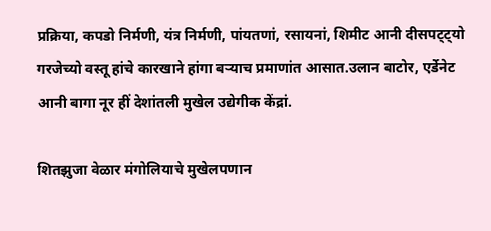प्रक्रिया, कपडो निर्मणी, यंत्र निर्मणी, पांयतणां, रसायनां, शिमीट आनी दीसपट्ट्यो गरजेच्यो वस्तू हांचे कारखाने हांगा बऱ्याच प्रमाणांत आसात.उलान बाटोर, एर्डेनेट आनी बागा नूर हीं देशांतली मुखेल उद्येगीक केंद्रां.

शितझुजा वेळार मंगोलियाचे मुखेलपणान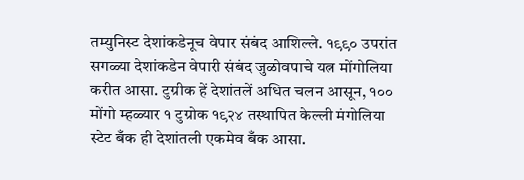तम्युनिस्ट देशांकडेनूच वेपार संबंद आशिल्ले. १९९० उपरांत सगळ्या देशांकडेन वेपारी संबंद जुळोवपाचे यत्न मोंगोलिया करीत आसा. टुग्रीक हें देशांतलें अधित चलन आसून, १०० मोंगो म्हळ्यार १ टुग्रोक १९२४ तस्थापित केल्ली मंगोलिया स्टेट बँक ही देशांतली एकमेव बँक आसा.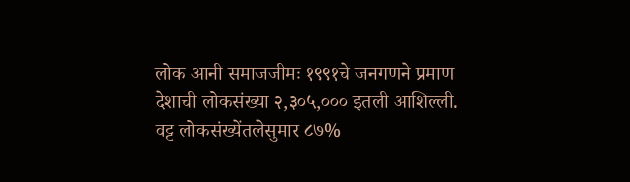लोक आनी समाजजीमः १९९१चे जनगणने प्रमाण देशाची लोकसंख्या २,३०५,००० इतली आशिल्ली. वट्ट लोकसंख्येंतलेसुमार ८७%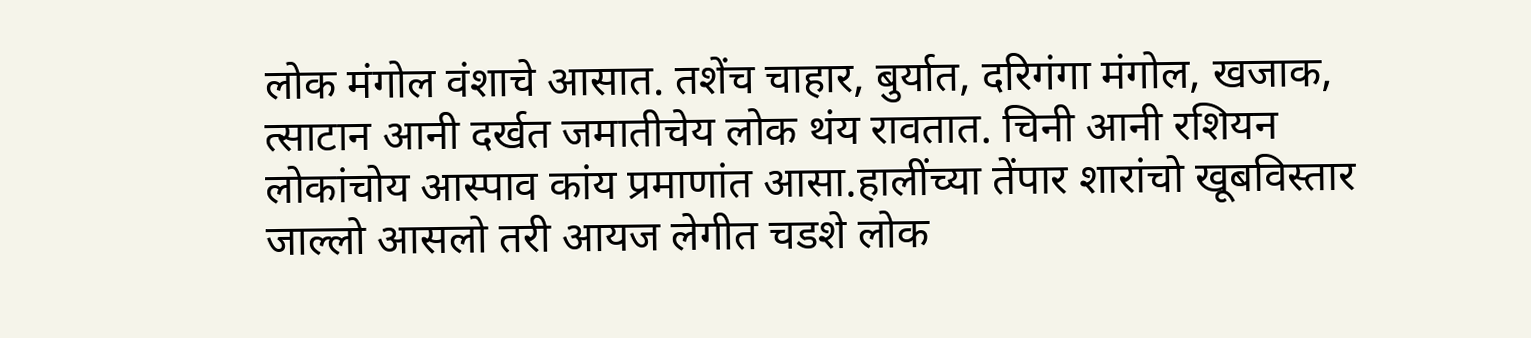लोक मंगोल वंशाचे आसात. तशेंच चाहार, बुर्यात, दरिगंगा मंगोल, खजाक, त्साटान आनी दर्खत जमातीचेय लोक थंय रावतात. चिनी आनी रशियन लोकांचोय आस्पाव कांय प्रमाणांत आसा.हालींच्या तेंपार शारांचो खूबविस्तार जाल्लो आसलो तरी आयज लेगीत चडशे लोक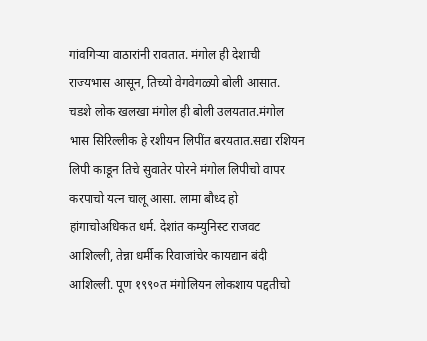गांवगिऱ्या वाठारांनी रावतात. मंगोल ही देशाची राज्यभास आसून, तिच्यो वेगवेगळ्यो बोली आसात. चडशे लोक खलखा मंगोल ही बोली उलयतात.मंगोल भास सिरिल्लीक हे रशीयन लिपींत बरयतात.सद्या रशियन लिपी काडून तिचे सुवातेर पोरने मंगोल लिपीचो वापर करपाचो यत्न चालू आसा. लामा बौध्द हो हांगाचोअधिकत धर्म. देशांत कम्युनिस्ट राजवट आशिल्ली, तेन्ना धर्मीक रिवाजांचेर कायद्यान बंदी आशिल्ली. पूण १९९०त मंगोलियन लोकशाय पद्दतीचो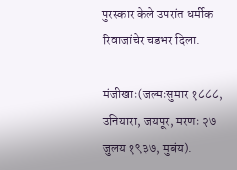पुरस्कार केले उपरांत धर्मीक रिवाजांचेर चडभर दिला.

मंजीखाः(जल्मःसुमार १८८८, उनियारा, जयपूर, मरणः २७ जुलय १९३७, मुबंय).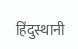हिंदुस्थानी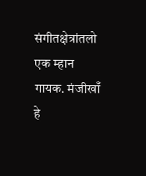संगीतक्षेत्रांतलो एक म्हान गायक. मंजीखाँ हे